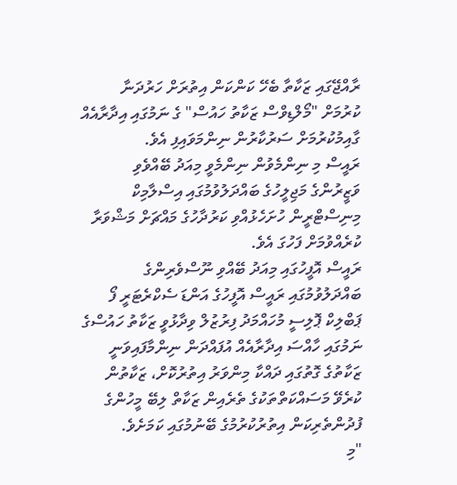ރާއްޖޭގައި ޒަކާތާ ބެހޭ ކަންކަން އިތުރަށް ހަރުދަނާ ކުރުމަށް "މޯލްޑިވްސް ޒަކާތު ހައުސް" ގެ ނަމުގައި އިދާރާއެއް ގާއިމުކުރުމަށް ސަރުކާރުން ނިންމަވައިފި އެވެ.
ރައީސް މި ނިންމެވުން ނިންމެވީ މިއަދު ބޭއްވެވި ވަޒީރުންގެ މަޖިލީހުގެ ބައްދަލުވުމުގައި އިސްލާމިކް މިނިސްޓްރީން ހުށަހެޅުއްވި ކަރުދާހުގެ މައްޗަށް މަޝްވަރާ ކުރެއްވުމަށް ފަހުގަ އެވެ.
ރައީސް އޮފީހުގައި މިއަދު ބޭއްވި ނޫސްވެރިންގެ ބައްދަލުވުމުގައި ރައީސް އޮފީހުގެ އަންޑަ ސެކްރެޓަރީ ފޯ ޕަބްލިކް ޕޮލިސީ މުހައްމަދު ފިރުޒުލް ވިދާޅުވީ ޒަކާތު ހައުސްގެ ނަމުގައި ހާއްސަ އިދާރާއެއް އުފައްދަން ނިންމާފައިވަނީ ޒަކާތުގެ ގޮތުގައި ދައްކާ މިންވަރު އިތުރުކޮށް، ޒަކާތުން ކުރެވޭ މަސައްކަތްތަކުގެ ތެރެއިން ޒަކާތް ލިބޭ މީހުންގެ ފުދުންތެރިކަން އިތުރުކުރުމުގެ ބޭނުމުގައި ކަމަށެވެ.
"މި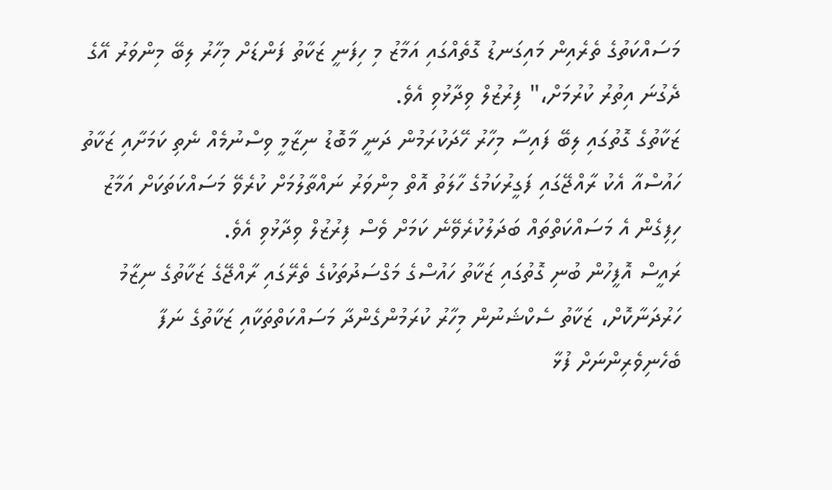މަސައްކަތުގެ ތެރެއިން މައިގަނޑު ގޮތެއްގައި އަމާޒު މި ހިފަނީ ޒަކާތު ފަންޑަށް މިހާރު ލިބޭ މިންވަރު އޭގެ ދެގުނަ އިތުރު ކުރުމަށް،" ފިރުޒުލް ވިދާޅުވި އެވެ.
ޒަކާތުގެ ގޮތުގައި ލިބޭ ފައިސާ މިހާރު ހޭދަކުރަމުން ދަނީ މާބޮޑު ނިޒާމީ ވިސްނުމެއް ނެތި ކަމަށާއި ޒަކާތު ހައުސްއާ އެކު ރާއްޖޭގައި ފަގީރުކަމުގެ ހާލަތު އޮތް މިންވަރު ނައްތާލުމަށް ކުރެވޭ މަސައްކަތަކަށް އަމާޒު ހިފިގެން އެ މަސައްކަތްތައް ބަދަލުކުރެވޭނެ ކަމަށް ވެސް ފިރުޒުލް ވިދާޅުވި އެވެ.
ރައީސް އޮފީހުން ބުނި ގޮތުގައި ޒަކާތު ހައުސްގެ މަގްސަދުތަކުގެ ތެރޭގައި ރާއްޖޭގެ ޒަކާތުގެ ނިޒާމު ހަރުދަނާކޮށް، ޒަކާތު ސެކްޝަނުން މިހާރު ކުރަމުންގެންދާ މަސައްކަތްތަކާއި ޒަކާތުގެ ނަފާ ބެހެނިވެރިންނަށް ފުޅާ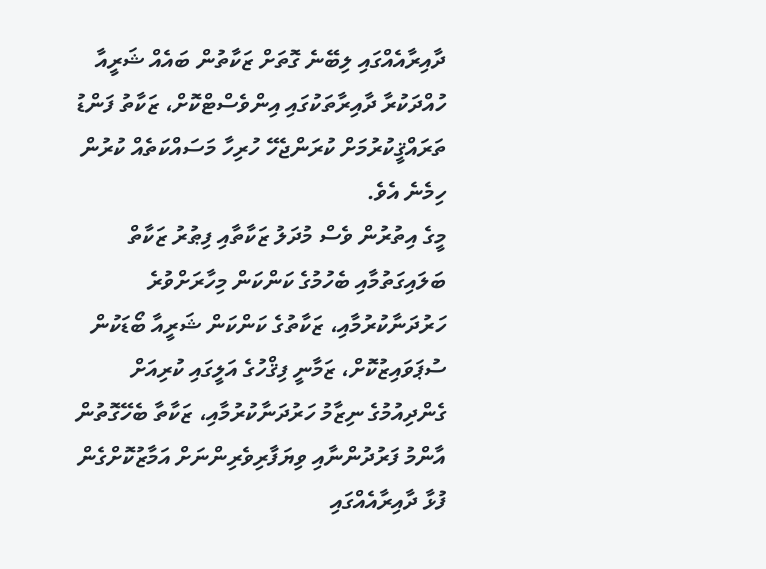ދާއިރާއެއްގައި ލިބޭނެ ގޮތަށް ޒަކާތުން ބައެއް ޝަރީއާ ހުއްދަކުރާ ދާއިރާތަކުގައި އިންވެސްޓްކޮށް، ޒަކާތު ފަންޑު ތަރައްޤީކުރުމަށް ކުރަންޖެހޭ ހުރިހާ މަސައްކަތެއް ކުރުން ހިމެނެ އެވެ.
މީގެ އިތުރުން ވެސް މުދަލު ޒަކާތާއި ފިޠުރު ޒަކާތް ބަލައިގަތުމާއި ބެހުމުގެ ކަންކަން މިހާރަށްވުރެ ހަރުދަނާކުރުމާއި، ޒަކާތުގެ ކަންކަން ޝަރީއާ ބޯޑަކުން ސުޕަވައިޒުކޮށް، ޒަމާނީ ފިޤްހުގެ އަލީގައި ކުރިއަށް ގެންދިއުމުގެ ނިޒާމު ހަރުދަނާކުރުމާއި، ޒަކާތާ ބެހޭގޮތުން އާންމު ފަރުދުންނާއި ވިޔަފާރިވެރިންނަށް އަމާޒުކޮށްގެން ފުޅާ ދާއިރާއެއްގައި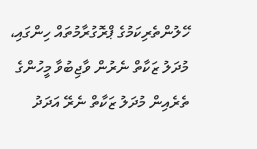ހޭލުންތެރިކަމުގެ ޕްރޮގުރާމުތައް ހިންގައި، މުދަލު ޒަކާތް ނެރުން ވާޖިބުވާ މީހުންގެ ތެރެއިން މުދަލު ޒަކާތް ނެރޭ އަދަދު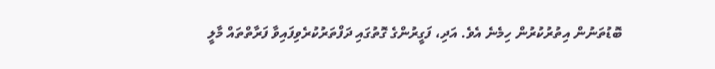ބޮޑުތަނުން އިތުރުކުރުން ހިމެނެ އެވެ. އަދި، ފަގީރުންގެ ގޮތުގައި ދަފްތަރުކުރެވިފައިވާ ފަރާތްތައް މާލީ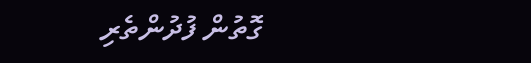ގޮތުން ފުދުންތެރި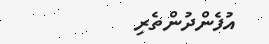އުފެންދުންތެރި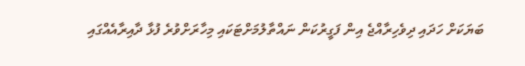ބަޔަކަށް ހަދައި ދިވެހިރާއްޖެ އިން ފަގީރުކަން ނައްތާލުމަށްޓަކައި މިހާރަށްވުރެ ފުޅާ ދާއިރާއެއްގައި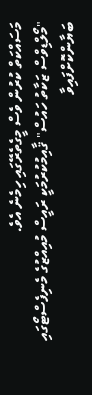މަސައްކަތް ކުރުން ވެސް މީގެތެރޭގައި ހިމެނެ އެވެ.
"މޯލްޑިވްސް ޒަކާތު ހައުސް" ޤާއިމުކުރުމަކީ ރައީސް މުއިއްޒުގެ މެނިފެސްޓޯގައި ބަޔާންކޮށްފައިވާ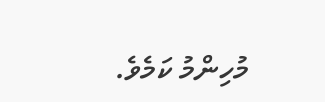މުހިންމު ކަމެވެ.